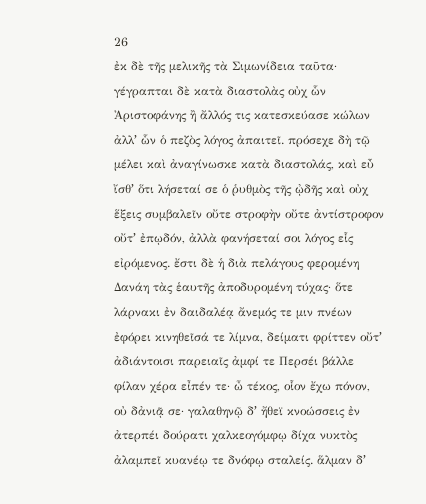26
ἐκ δὲ τῆς μελικῆς τὰ Σιμωνίδεια ταῦτα· γέγραπται δὲ κατὰ διαστολὰς οὐχ ὧν Ἀριστοφάνης ἢ ἄλλός τις κατεσκεύασε κώλων ἀλλʼ ὧν ὁ πεζὸς λόγος ἀπαιτεῖ. πρόσεχε δὴ τῷ μέλει καὶ ἀναγίνωσκε κατὰ διαστολάς, καὶ εὖ ἴσθʼ ὅτι λήσεταί σε ὁ ῥυθμὸς τῆς ᾠδῆς καὶ οὐχ ἕξεις συμβαλεῖν οὔτε στροφὴν οὔτε ἀντίστροφον οὔτʼ ἐπῳδόν, ἀλλὰ φανήσεταί σοι λόγος εἷς εἰρόμενος. ἔστι δὲ ἡ διὰ πελάγους φερομένη Δανάη τὰς ἑαυτῆς ἀποδυρομένη τύχας· ὅτε λάρνακι ἐν δαιδαλέᾳ ἄνεμός τε μιν πνέων ἐφόρει κινηθεῖσά τε λίμνα, δείματι φρίττεν οὔτʼ ἀδιάντοισι παρειαῖς ἀμφί τε Περσέι βάλλε φίλαν χέρα εἶπέν τε· ὦ τέκος, οἷον ἔχω πόνον, οὐ δἀνιᾷ σε· γαλαθηνῷ δʼ ἤθεϊ κνοώσσεις ἐν ἀτερπέι δούρατι χαλκεογόμφῳ δίχα νυκτὸς ἀλαμπεῖ κυανέῳ τε δνόφῳ σταλείς. ἅλμαν δʼ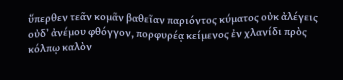ὕπερθεν τεᾶν κομᾶν βαθεῖαν παριόντος κύματος οὐκ ἀλέγεις οὐδʼ ἀνέμου φθόγγον, πορφυρέᾳ κείμενος ἐν χλανίδι πρὸς κόλπῳ καλὸν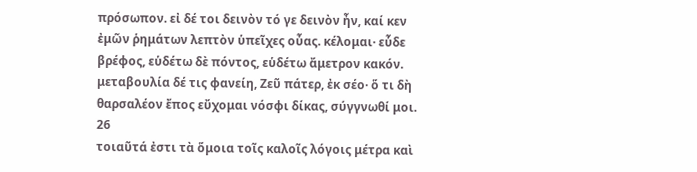πρόσωπον. εἰ δέ τοι δεινὸν τό γε δεινὸν ἦν, καί κεν ἐμῶν ῥημάτων λεπτὸν ὑπεῖχες οὖας. κέλομαι· εὗδε βρέφος, εὑδέτω δὲ πόντος, εὑδέτω ἄμετρον κακόν. μεταβουλία δέ τις φανείη, Ζεῦ πάτερ, ἐκ σέο· ὅ τι δὴ θαρσαλέον ἔπος εὔχομαι νόσφι δίκας, σύγγνωθί μοι.
26
τοιαῦτά ἐστι τὰ ὅμοια τοῖς καλοῖς λόγοις μέτρα καὶ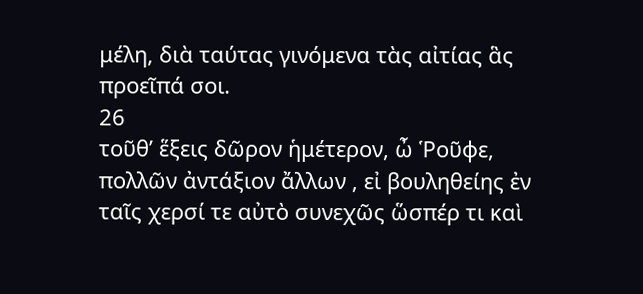μέλη, διὰ ταύτας γινόμενα τὰς αἰτίας ἃς προεῖπά σοι.
26
τοῦθʼ ἕξεις δῶρον ἡμέτερον, ὦ Ῥοῦφε, πολλῶν ἀντάξιον ἄλλων , εἰ βουληθείης ἐν ταῖς χερσί τε αὐτὸ συνεχῶς ὥσπέρ τι καὶ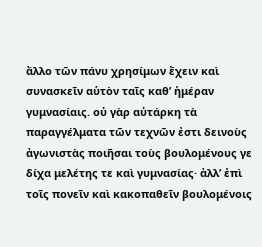ἄλλο τῶν πάνυ χρησίμων ἔχειν καὶ συνασκεῖν αὑτὸν ταῖς καθʼ ἡμέραν γυμνασίαις. οὐ γὰρ αὐτάρκη τὰ παραγγέλματα τῶν τεχνῶν ἐστι δεινοὺς ἀγωνιστὰς ποιῆσαι τοὺς βουλομένους γε δίχα μελέτης τε καὶ γυμνασίας· ἀλλʼ ἐπὶ τοῖς πονεῖν καὶ κακοπαθεῖν βουλομένοις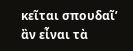κεῖται σπουδαῖʼ ἂν εἶναι τὰ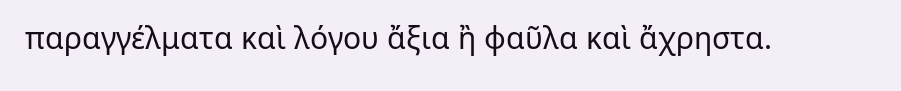παραγγέλματα καὶ λόγου ἄξια ἢ φαῦλα καὶ ἄχρηστα.